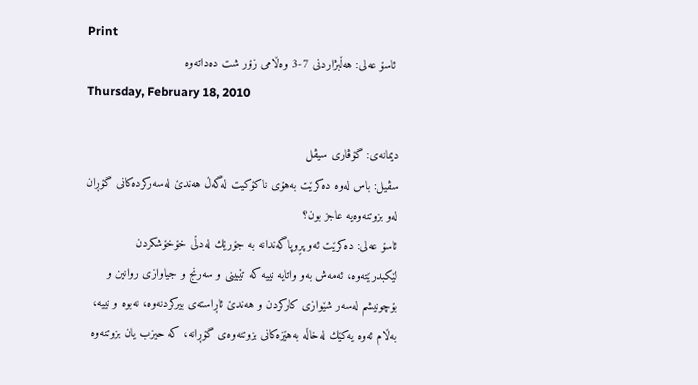Print
 ئاسۆ عه‌لی: هه‌ڵبژاردنی 7-3 وه‌ڵامی زۆر شت ده‌داته‌وه‌
Thursday, February 18, 2010

دیمانه‌ی‌: گۆڤاری‌ سیڤل
سڤیل: باس له‌وه‌ ده‌كرێت به‌هۆی‌ ناكۆكیت له‌گه‌ڵ هه‌ندێ‌ له‌سه‌ركرده‌كانی‌ گۆڕان له‌و بزوتنه‌وه‌یه‌ عاجز بون؟
ئاسۆ عه‌لی: ده‌كرێت ئه‌و پڕوپاگه‌ندانه‌ به‌ جۆرێك له‌دڵی خۆخۆشكردن لێكبدرێته‌وه‌، ئه‌مه‌ش به‌و واتایه‌ نییه‌ كه‌ تێبینی‌ و سه‌رنج و جیاوازی‌ روانین و بۆچونیشم له‌سه‌ر شێوازی‌ كاركردن و هه‌ندێ‌ ئاڕاسته‌ی‌ بیركردنه‌وه‌، نه‌بوه‌ و نییه‌، به‌ڵام ئه‌وه‌ یه‌كێك له‌خاڵه‌ به‌هێزه‌كانی‌ بزوتنه‌وه‌ی‌ گۆڕانه‌، كه‌ حیزب یان بزوتنه‌وه‌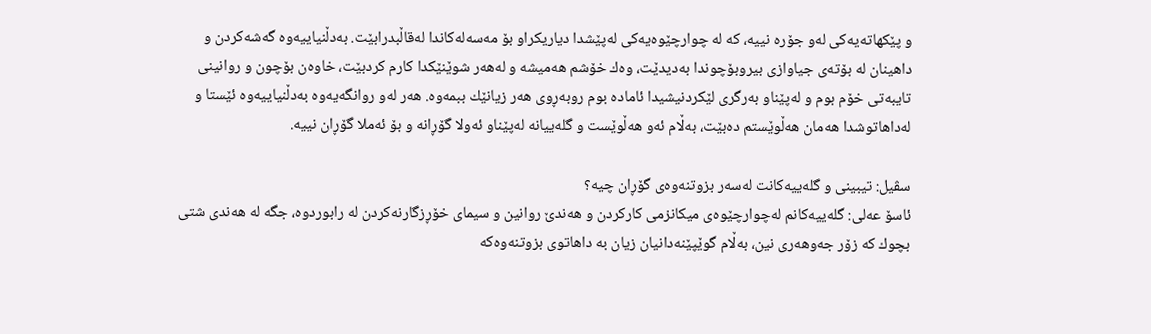و پێكهاته‌یه‌كی‌ له‌و جۆره‌ نییه‌، كه‌ له‌ چوارچێوه‌یه‌كی له‌پێشدا دیاریكراو بۆ مه‌سه‌له‌كاندا له‌قاڵبدرابێت. به‌دڵنیاییه‌وه‌ گه‌شه‌كردن و داهینان له‌ بۆته‌ی‌ جیاوازی‌ بیروبۆچوندا به‌دیدێت، وه‌ك خۆشم هه‌میشه‌ و له‌هه‌ر شوێنێكدا كارم كردبێت، خاوه‌ن بۆچون و روانینی‌ تایبه‌تی‌ خۆم بوم و له‌پێناو به‌رگری لێكردنیشیدا ئاماده‌ بوم روبه‌ڕوی‌ هه‌ر زیانێك ببمه‌وه‌. هه‌ر له‌و روانگه‌یه‌وه‌ به‌دڵنیاییه‌وه‌ ئێستا و له‌داهاتوشدا هه‌مان هه‌ڵوێستم ده‌بێت، به‌ڵام ئه‌و هه‌ڵوێست و گله‌ییانه‌ له‌پێناو ئه‌ولا گۆڕانه‌ و بۆ ئه‌ملا گۆڕان نییه‌.

سڤیل: تیبینی‌ و گله‌ییه‌كانت له‌سه‌ر بزوتنه‌وه‌ی‌ گۆڕان چیه‌؟
ئاسۆ عه‌لی: گله‌ییه‌كانم له‌چوارچێوه‌ی‌ میكانزمی‌ كاركردن و هه‌ندێ‌ روانین و سیمای‌ خۆڕزگارنه‌كردن له‌ رابوردوه‌، جگه‌ له‌ هه‌ندی‌ شتی بچوك كه‌ زۆر جه‌وهه‌ری‌ نین، به‌ڵام گوێپێنه‌دانیان زیان به‌ داهاتوی‌ بزوتنه‌وه‌كه‌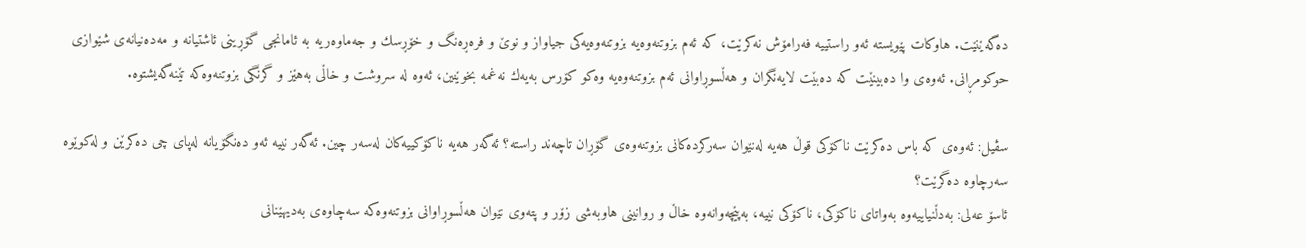ده‌گه‌ێنێت. هاوكات پێویسته‌ ئه‌و راستییه‌ فه‌رامۆش نه‌كرێت، كه‌ ئه‌م بزوتنه‌وه‌یه‌ بزوتنه‌وه‌یه‌كی‌ جیاواز و نوێ و فره‌ڕه‌نگ و خۆڕسك و جه‌ماوه‌ریه‌ به‌ ئامانجی گۆڕینی ئاشتیانه‌ و مه‌ده‌نیانه‌ی‌ شێوازی‌ حوكومڕانی. ئه‌وه‌ی‌ وا ده‌بینێت كه‌ ده‌بێت لایه‌نگران و هه‌ڵسوڕاوانی ئه‌م بزوتنه‌وه‌یه‌ وه‌كو كۆرس به‌یه‌ك نه‌غمه‌ بخوێنین، ئه‌وه‌ له‌ سروشت و خاڵی به‌هێز و گرنگی‌ بزوتنه‌وه‌كه‌ تێنه‌گه‌یشتوه‌.

سڤیل: ئه‌وه‌ی‌ كه‌ باس ده‌كرێت ناكۆكی‌ قوڵ هه‌یه‌ له‌نێوان سه‌ركرده‌كانی‌ بزوتنه‌وه‌ی‌ گۆڕان تاچه‌ند راسته‌؟ ئه‌گه‌ر هه‌یه‌ ناكۆكییه‌كان له‌سه‌ر چین. ئه‌گه‌ر نییه‌ ئه‌و ده‌نگۆیانه‌ له‌پای‌ چی‌ ده‌كرێن و له‌كوێوه‌ سه‌رچاوه‌ ده‌گرێت؟
ئاسۆ عه‌لی: به‌دڵنیاییه‌وه‌ به‌واتای‌ ناكۆكی‌، ناكۆكی‌ نییه‌، به‌پێچه‌وانه‌وه‌ خاڵ و روانینی هاوبه‌شی زۆر و پته‌وی نێوان هه‌ڵسوڕاوانی بزوتنه‌وه‌كه‌ سه‌چاوه‌ی‌ به‌دیهێنانی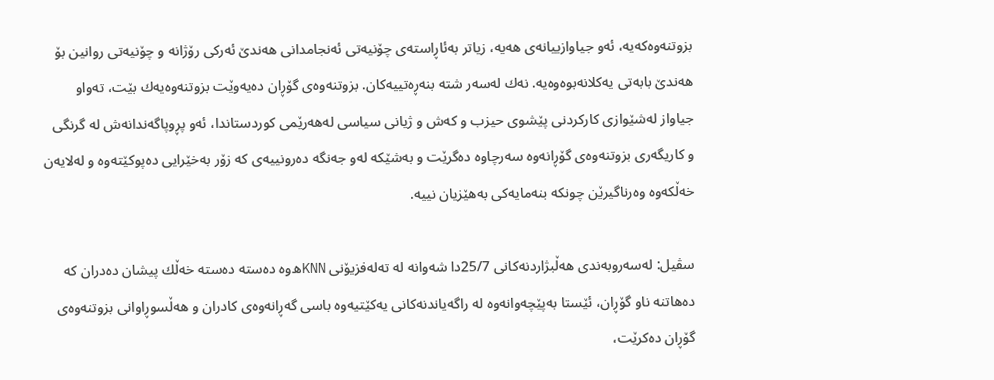بزوتنه‌وه‌كه‌یه‌، ئه‌و جیاوازییانه‌ی‌ هه‌یه‌، زیاتر به‌ئاڕاسته‌ی‌ چۆنیه‌تی‌ ئه‌نجامدانی هه‌ندێ‌ ئه‌ركی رۆژانه‌ و چۆنیه‌تی‌ روانین بۆ هه‌ندێ‌ بابه‌تی‌ یه‌كلانه‌بوه‌وه‌یه‌. نه‌ك له‌سه‌ر شته‌ بنه‌ڕه‌تییه‌كان. بزوتنه‌وه‌ی‌ گۆڕان ده‌یه‌وێت بزوتنه‌وه‌یه‌ك بێت، ته‌واو جیاواز له‌شێوازی‌ كاركردنی‌ پێشوی‌ حیزب و كه‌ش و ژیانی‌ سیاسی‌ له‌هه‌رێمی‌ كوردستاندا، ئه‌و پڕوپاگه‌ندانه‌ش له‌ گرنگی‌ و كاریگه‌ری‌ بزوتنه‌وه‌ی‌ گۆڕانه‌وه‌ سه‌رچاوه‌ ده‌گرێت و به‌شێكه‌ له‌و جه‌نگه‌ ده‌رونییه‌ی‌ كه‌ زۆر به‌خێرایی‌ ده‌پوكێته‌وه‌ و له‌لایه‌ن خه‌ڵكه‌وه‌ وه‌رناگیرێن چونكه‌ بنه‌مایه‌كی‌ به‌هێزیان نییه‌.

سڤیل: له‌سه‌روبه‌ندی‌ هه‌ڵبژاردنه‌كانی‌ 25/7دا شه‌وانه‌ له‌ ته‌له‌فزیۆنی‌ KNNه‌وه‌ ده‌سته‌ ده‌سته‌ خه‌ڵك پیشان ده‌دران كه‌ ده‌هاتنه‌ ناو گۆڕان، ئێستا به‌پێچه‌وانه‌وه‌ له‌ راگه‌یاندنه‌كانی‌ یه‌كێتیه‌وه‌ باسی‌ گه‌ڕانه‌وه‌ی‌ كادران و هه‌ڵسوڕاوانی‌ بزوتنه‌وه‌ی‌ گۆڕان ده‌كرێت،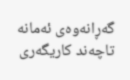گه‌ڕانه‌وه‌ی‌ ئه‌مانه‌ تاچه‌ند كاریگه‌ری‌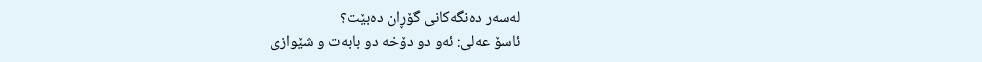له‌سه‌ر ده‌نگه‌كانی‌ گۆڕان ده‌بێت؟
ئاسۆ عه‌لی: ئه‌و دو دۆخه‌ دو بابه‌ت و شێوازی‌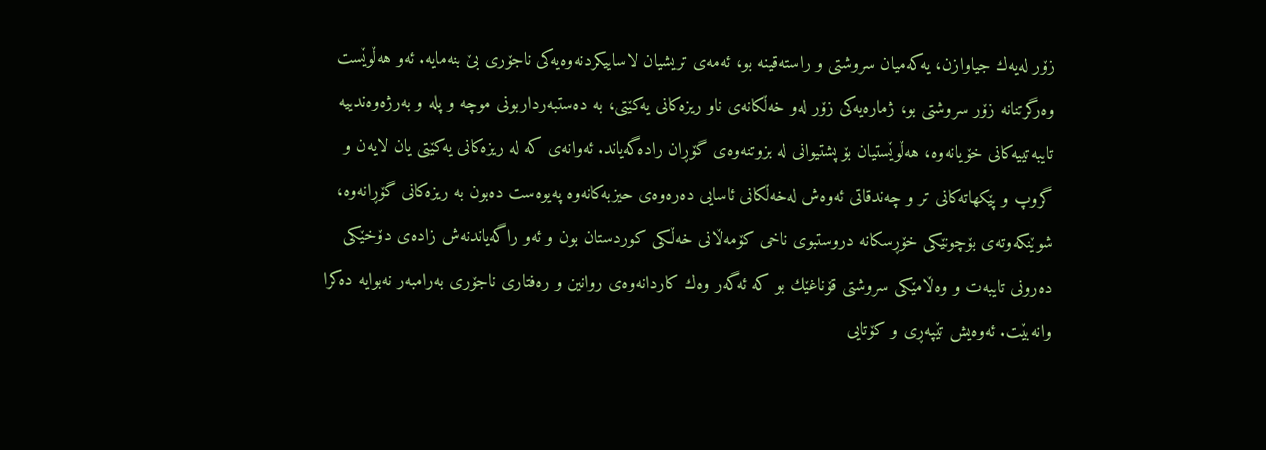زۆر له‌یه‌ك جیاوازن، یه‌كه‌میان سروشتی‌ و راسته‌قینه‌ بو، ئه‌مه‌ی‌ تریشیان لاساییكردنه‌وه‌یه‌كی‌ ناجۆری‌ بێ‌ بنه‌مایه‌. ئه‌و هه‌ڵوێست وه‌رگرتنانه‌ زۆر سروشتی‌ بو، ژماره‌یه‌كی‌ زۆر له‌و خه‌ڵكانه‌ی‌ ناو ریزه‌كانی یه‌كێتی‌، به‌ ده‌ستبه‌رداربونی‌ موچه‌ و پله‌ و به‌رژه‌وه‌ندییه‌ تایبه‌تییه‌كانی‌ خۆیانه‌وه‌، هه‌ڵوێستیان بۆ پشتیوانی‌ له‌ بزوتنه‌وه‌ی‌ گۆڕان راده‌گه‌یاند. ئه‌وانه‌ی‌ كه‌ له‌ ریزه‌كانی‌ یه‌كێتی یان لایه‌ن و گروپ و پێكهاته‌كانی‌ تر و چه‌ندقاتی ئه‌وه‌ش له‌خه‌ڵكانی ئاسایی ده‌ره‌وه‌ی‌ حیزبه‌كانه‌وه‌ په‌یوه‌ست ده‌بون به‌ ریزه‌كانی‌ گۆڕانه‌وه‌، شوێنكه‌وته‌ی‌ بۆچونێكی خۆڕسكانه‌ دروستبوی‌ ناخی كۆمه‌ڵانی‌ خه‌ڵكی‌ كوردستان بون و ئه‌و راگه‌یاندنه‌ش زاده‌ی‌ دۆخێكی ده‌رونی تایبه‌ت و وه‌ڵامێكی‌ سروشتی‌ قۆناغێك بو كه‌ ئه‌گه‌ر وه‌ك كاردانه‌وه‌ی‌ روانین و ره‌فتاری‌ ناجۆری‌ به‌رامبه‌ر نه‌بوایه‌ ده‌كرا وانه‌بێت. ئه‌وه‌یش تێپه‌ڕی‌ و كۆتایی‌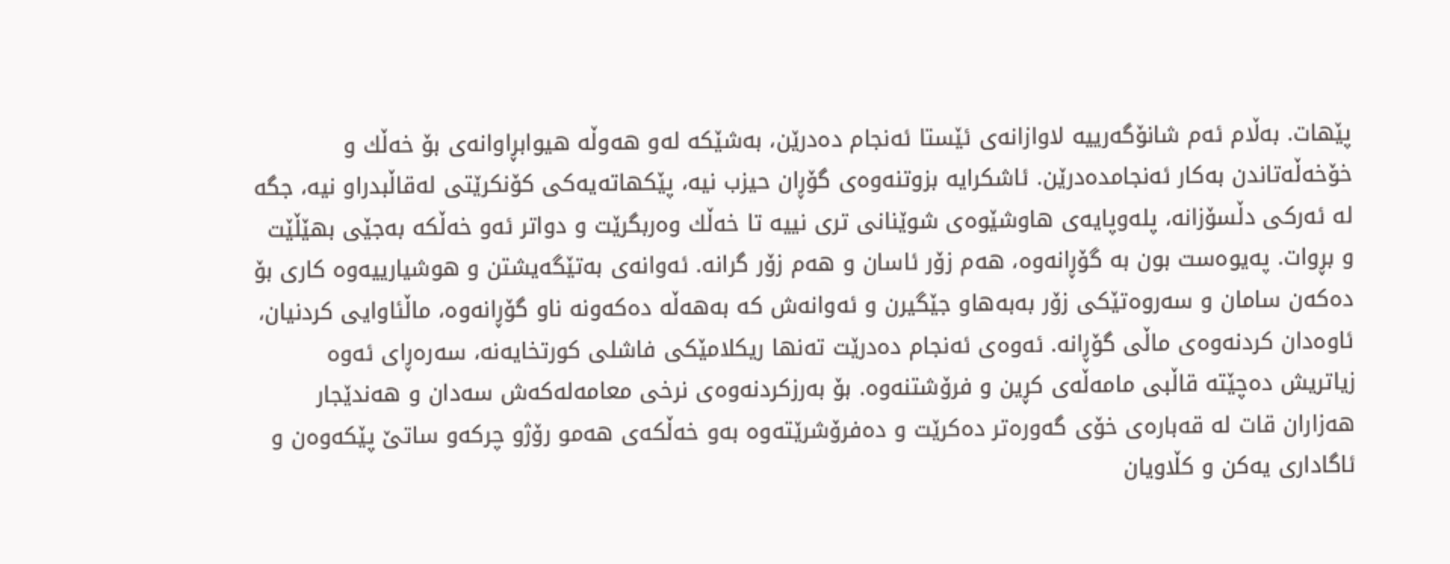پێهات. به‌ڵام ئه‌م شانۆگه‌رییه‌ لاوازانه‌ی‌ ئێستا ئه‌نجام ده‌درێن، به‌شێكه‌ له‌و هه‌وڵه‌ هیوابڕاوانه‌ی‌ بۆ خه‌ڵك و خۆخه‌ڵه‌تاندن به‌كار ئه‌نجامده‌درێن. ئاشكرایه‌ بزوتنه‌وه‌ی‌ گۆڕان حیزب نیه‌، پێكهاته‌یه‌كی‌ كۆنكرێتی‌ له‌قاڵبدراو نیه‌، جگه‌ له‌ ئه‌ركی دڵسۆزانه‌، پله‌وپایه‌ی‌ هاوشێوه‌ی‌ شوێنانی تری‌ نییه‌ تا خه‌ڵك وه‌ربگرێت و دواتر ئه‌و خه‌ڵكه‌ به‌جێی‌ بهێڵێت و بڕوات. په‌یوه‌ست بون به‌ گۆڕانه‌وه‌، هه‌م زۆر ئاسان و هه‌م زۆر گرانه‌. ئه‌وانه‌ی‌ به‌تێگه‌یشتن و هوشیارییه‌وه‌ كاری‌ بۆ ده‌كه‌ن سامان و سه‌روه‌تێكی زۆر به‌به‌هاو جێگیرن و ئه‌وانه‌ش كه‌ به‌هه‌ڵه‌ ده‌كه‌ونه‌ ناو گۆڕانه‌وه‌، ماڵئاوایی كردنیان، ئاوه‌دان كردنه‌وه‌ی‌ ماڵی گۆڕانه‌. ئه‌وه‌ی‌ ئه‌نجام ده‌درێت ته‌نها ریكلامێكی‌ فاشلی كورتخایه‌نه‌، سه‌ره‌ڕای‌ ئه‌وه‌ زیاتریش ده‌چێته‌ قاڵبی‌ مامه‌ڵه‌ی‌ كڕین و فرۆشتنه‌وه‌. بۆ به‌رزكردنه‌وه‌ی‌ نرخی معامه‌له‌كه‌ش سه‌دان و هه‌ندێجار هه‌زاران قات له‌ قه‌باره‌ی‌ خۆی‌ گه‌وره‌تر ده‌كرێت و ده‌فرۆشرێته‌وه‌ به‌و خه‌ڵكه‌ی‌ هه‌مو رۆژو چركه‌و ساتێ پێكه‌وه‌ن و ئاگاداری‌ یه‌كن و كڵاویان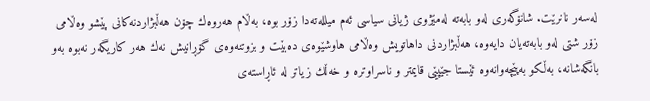له‌سه‌ر نانرێت. شانۆگه‌ری‌ له‌و بابه‌ته‌ له‌مێژوی‌ ژیانی‌ سیاسی‌ ئه‌م میلله‌ته‌دا زۆر بوه‌، به‌ڵام هه‌روه‌ك چۆن هه‌ڵبژاردنه‌كانی پێشو وه‌ڵامی زۆر شتی له‌و بابه‌ته‌یان دایه‌وه‌، هه‌ڵبژاردنی داهاتویش وه‌ڵامی هاوشێوه‌ی‌ ده‌بێت و بزوتنه‌وه‌ی‌ گۆڕانیش نه‌ك هه‌ر كاریگه‌ر نه‌بوه‌ به‌و بانگه‌شانه‌، به‌ڵكو به‌پێچه‌وانه‌وه‌ ئێستا جێپێی‌ قایمتر و ناسراوتره‌ و خه‌ڵك زیاتر له‌ ئاڕاسته‌ی‌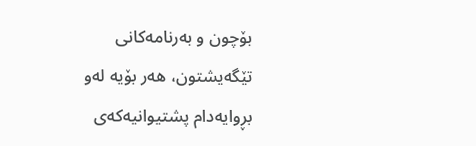بۆچون و به‌رنامه‌كانی‌ تێگه‌یشتون، هه‌ر بۆیه‌ له‌و بڕوایه‌دام پشتیوانیه‌كه‌ی‌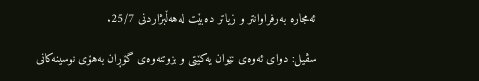ئه‌مجاره‌ به‌رفراوانتر و زیاتر ده‌بێت له‌هه‌ڵبژاردنی‌ 25/7.

سڤیل: دوای‌ ئه‌وه‌ی‌ نێوان یه‌كێتی‌ و بزوتنه‌وه‌ی‌ گۆڕان به‌هۆی نوسینه‌كانی‌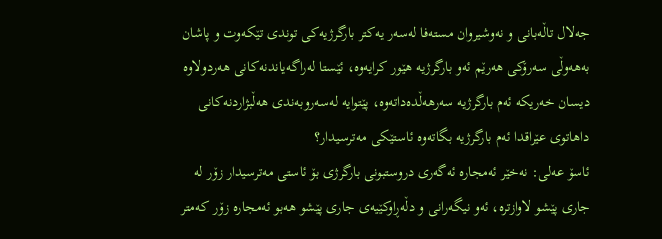جه‌لال تاڵه‌بانی‌ و نه‌وشیروان مسته‌فا له‌سه‌ر یه‌كتر بارگرژیه‌كی‌ توندی‌ تێكه‌وت و پاشان به‌هه‌وڵی‌ سه‌رۆكی‌ هه‌رێم ئه‌و بارگرژیه‌ هێور كرایه‌وه‌، ئێستا له‌راگه‌یاندنه‌كانی‌ هه‌ردولاوه‌ دیسان خه‌ریكه‌ ئه‌م بارگرژیه‌ سه‌رهه‌ڵده‌داته‌وه‌، پێتوایه‌ له‌سه‌روبه‌ندی‌ هه‌ڵبژاردنه‌كانی‌ داهاتوی‌ عێراقدا ئه‌م بارگرژیه‌ بگاته‌وه‌ ئاستێكی‌ مه‌ترسیدار؟
ئاسۆ عه‌لی: نه‌خێر ئه‌مجاره‌ ئه‌گه‌ری‌ دروستبونی بارگرژی‌ بۆ ئاستی مه‌ترسیدار زۆر له‌ جاری‌ پێشو لاوازتره‌، ئه‌و نیگه‌رانی‌ و دڵه‌ڕاوكێیه‌ی‌ جاری‌ پێشو هه‌بو ئه‌مجاره‌ زۆر كه‌متر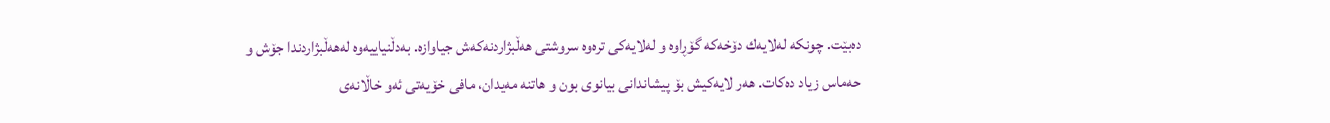ده‌بێت. چونكه‌ له‌لایه‌ك دۆخه‌كه‌ گۆڕاوه‌ و له‌لایه‌كی تره‌وه‌ سروشتی‌ هه‌ڵبژاردنه‌كه‌ش جیاوازه‌. به‌دڵنیاییه‌وه‌ له‌هه‌ڵبژاردندا جۆش و حه‌ماس زیاد ده‌كات. هه‌ر لایه‌كیش بۆ پیشاندانی بیانوی‌ بون و هاتنه‌ مه‌یدان، مافی خۆیه‌تی ئه‌و خاڵانه‌ی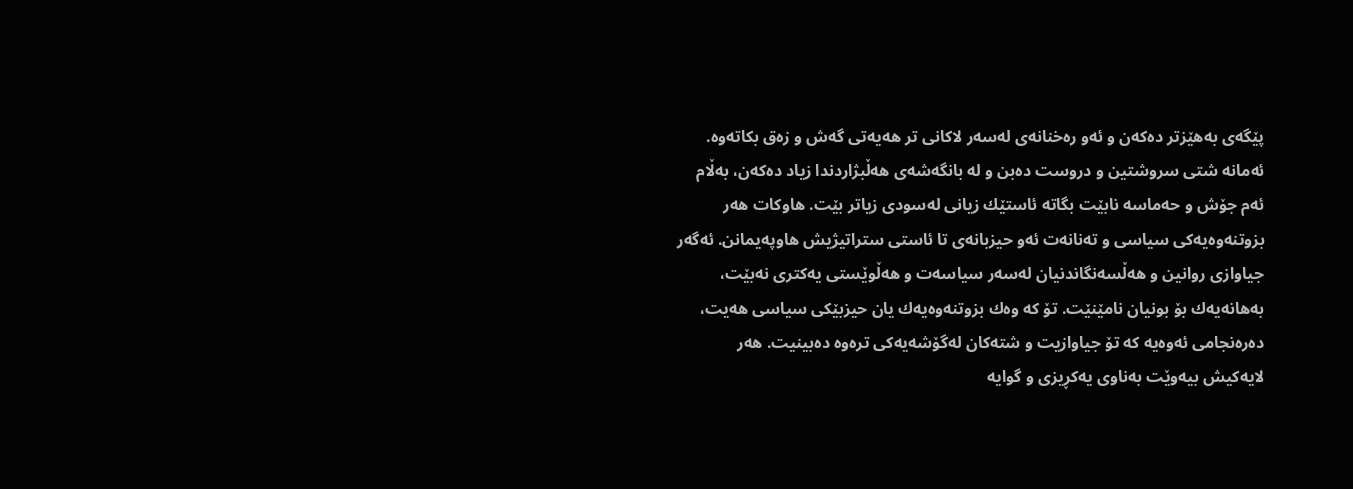پێگه‌ی‌ به‌هێزتر ده‌كه‌ن و ئه‌و ره‌خنانه‌ی‌ له‌سه‌ر لاكانی‌ تر هه‌یه‌تی گه‌ش و زه‌ق بكاته‌وه‌. ئه‌مانه‌ شتی‌ سروشتین و دروست ده‌بن و له‌ بانگه‌شه‌ی‌ هه‌ڵبژاردندا زیاد ده‌كه‌ن، به‌ڵام ئه‌م جۆش و حه‌ماسه‌ نابێت بگاته‌ ئاستێك زیانی له‌سودی زیاتر بێت. هاوكات هه‌ر بزوتنه‌وه‌یه‌كی‌ سیاسی‌ و ته‌نانه‌ت ئه‌و حیزبانه‌ی‌ تا ئاستی ستراتیژیش هاوپه‌یمانن. ئه‌گه‌ر جیاوازی‌ روانین و هه‌ڵسه‌نگاندنیان له‌سه‌ر سیاسه‌ت و هه‌ڵوێستی‌ یه‌كتری‌ نه‌بێت، به‌هانه‌یه‌ك بۆ بونیان نامێنێت. تۆ كه‌ وه‌ك بزوتنه‌وه‌یه‌ك یان حیزبێكی‌ سیاسی‌ هه‌یت، ده‌ره‌نجامی‌ ئه‌وه‌یه‌ كه‌ تۆ جیاوازیت و شته‌كان له‌گۆشه‌یه‌كی‌ تره‌وه‌ ده‌بینیت. هه‌ر لایه‌كیش بیه‌وێت به‌ناوی‌ یه‌كڕیزی و گوایه‌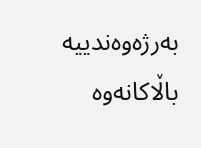به‌رژه‌وه‌ندییه‌ باڵاكانه‌وه‌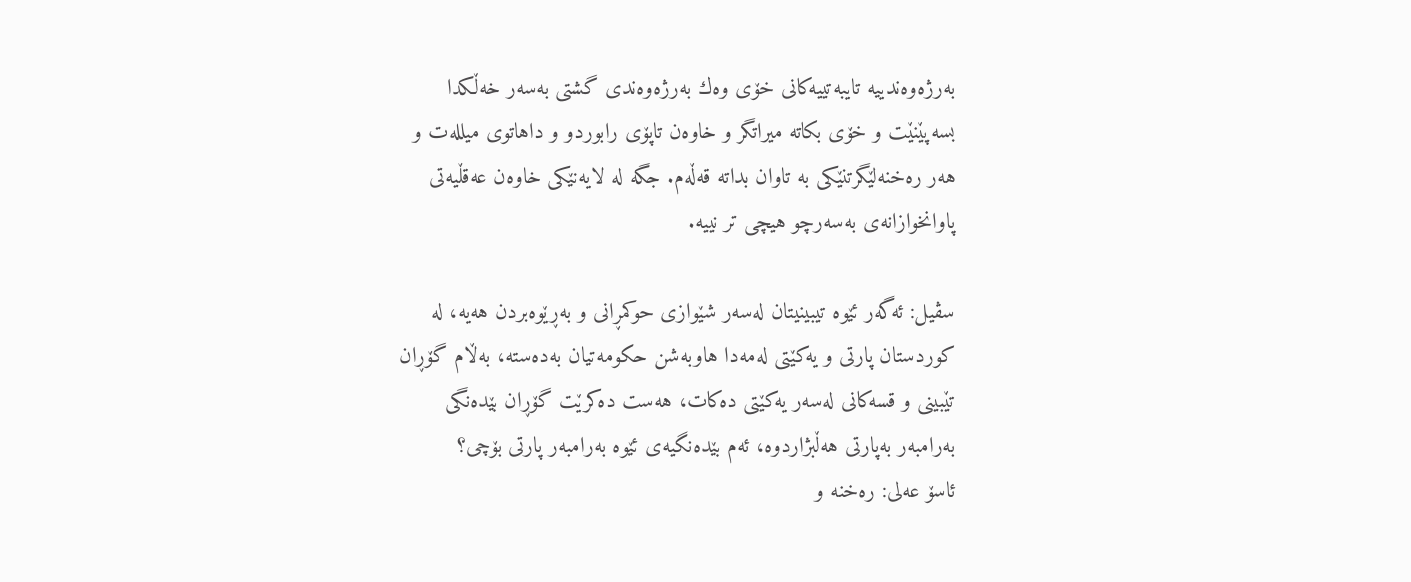به‌رژه‌وه‌ندییه‌ تایبه‌تییه‌كانی خۆی‌ وه‌ك به‌رژه‌وه‌ندی‌ گشتی به‌سه‌ر خه‌ڵكدا بسه‌پێنێت و خۆی‌ بكاته‌ میراتگر و خاوه‌ن تاپۆی‌ رابوردو و داهاتوی میلله‌ت و هه‌ر ره‌خنه‌لێگرتنێكی به‌ تاوان بداته‌ قه‌ڵه‌م. جگه‌ له‌ لایه‌نێكی خاوه‌ن عه‌قڵیه‌تی‌ پاوانخوازانه‌ی به‌سه‌رچو هیچی تر نییه‌.

سڤیل: ئه‌گه‌ر ئێوه‌ تیبینیتان له‌سه‌ر شێوازی‌ حوكمڕانی‌ و به‌ڕێوه‌بردن هه‌یه‌، له‌ كوردستان پارتی‌ و یه‌كێتی‌ له‌مه‌دا هاوبه‌شن حكومه‌تیان به‌ده‌سته‌، به‌ڵام گۆڕان تێبینی‌ و قسه‌كانی‌ له‌سه‌ر یه‌كێتی‌ ده‌كات، هه‌ست ده‌كرێت گۆڕان بێده‌نگی‌ به‌رامبه‌ر به‌پارتی‌ هه‌ڵبژاردوه‌، ئه‌م بێده‌نگیه‌ی‌ ئێوه‌ به‌رامبه‌ر پارتی‌ بۆچی‌؟
ئاسۆ عه‌لی: ره‌خنه‌ و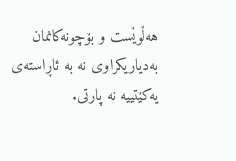هه‌ڵوێست و بۆچونه‌كانمان به‌دیاریكراوی‌ نه‌ به‌ ئاڕاسته‌ی‌ یه‌كێتییه‌ نه‌ پارتی.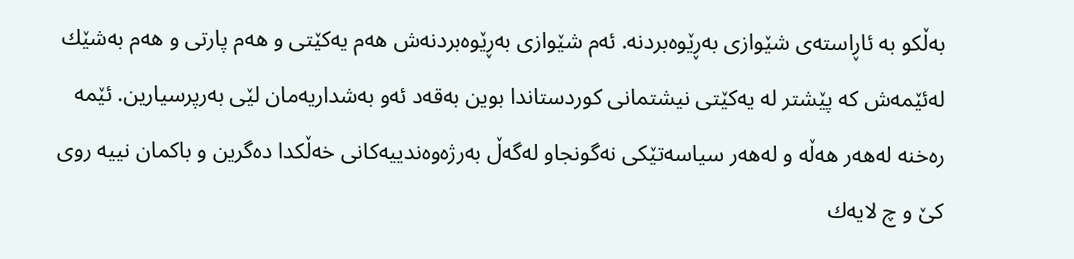به‌ڵكو به‌ ئاڕاسته‌ی‌ شێوازی‌ به‌ڕێوه‌بردنه‌. ئه‌م شێوازی به‌ڕێوه‌بردنه‌ش هه‌م یه‌كێتی و هه‌م پارتی و هه‌م به‌شێك له‌ئێمه‌ش كه‌ پێشتر له‌ یه‌كێتی‌ نیشتمانی‌ كوردستاندا بوین به‌قه‌د ئه‌و به‌شداریه‌مان لێی‌ به‌رپرسیارین. ئێمه‌ ره‌خنه‌ له‌هه‌ر هه‌ڵه‌ و له‌هه‌ر سیاسه‌تێكی نه‌گونجاو له‌گه‌ڵ به‌رژه‌وه‌ندییه‌كانی خه‌ڵكدا ده‌گرین و باكمان نییه‌ روی‌ كێ و چ لایه‌ك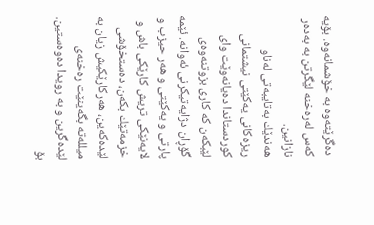ده‌گرێته‌وه‌ به‌ خۆشمانه‌وه‌. بۆیه‌ كه‌س له‌ره‌خنه‌ لێگرتن به‌ به‌ده‌ر نازانین.
هه‌ندێك به‌تایبه‌تی‌ له‌ناو ریزه‌كانی‌ یه‌كێتی‌ نیشتمانی‌ كوردستاندا ده‌یانه‌وێت وای‌ لێبكه‌ن كه‌ كاری‌ بزوتنه‌وه‌ی‌ گۆڕان دژایه‌تیكرنی‌ ئه‌وانه‌. ئێمه‌ پارتی‌ و یه‌كێتی‌ و هه‌ر حیزب و لایه‌نێكی‌ تریش كارێكی باش و خزمه‌تێك بكه‌ن، ده‌ستخۆشی‌ لێده‌كه‌ین، هه‌ركارێكیش زیان به‌ میلله‌ته‌ بگه‌ینێت ره‌خنه‌ی‌ لێده‌گرین و به‌ رویدا ده‌وه‌ستین. بۆ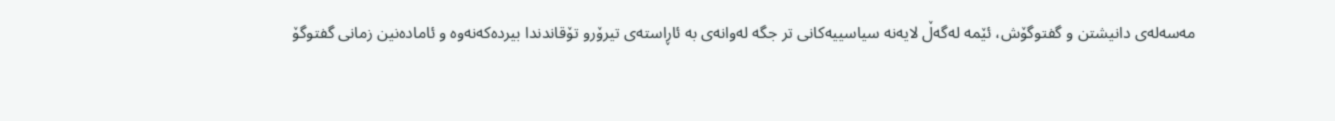مه‌سه‌له‌ی‌ دانیشتن و گفتوگۆش، ئێمه‌ له‌گه‌ڵ لایه‌نه‌ سیاسییه‌كانی تر جگه‌ له‌وانه‌ی‌ به‌ ئاڕاسته‌ی‌ تیرۆرو تۆقاندندا بیرده‌كه‌نه‌وه‌ و ئاماده‌نین زمانی‌ گفتوگۆ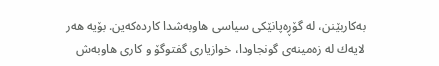به‌كاربێنن، له‌ گۆڕه‌پانێكی‌ سیاسی‌ هاوبه‌شدا كارده‌كه‌ین. بۆیه‌ هه‌ر لایه‌ك له‌ زه‌مینه‌ی‌ گونجاودا، خوازیاری‌ گفتوگۆ و كاری‌ هاوبه‌ش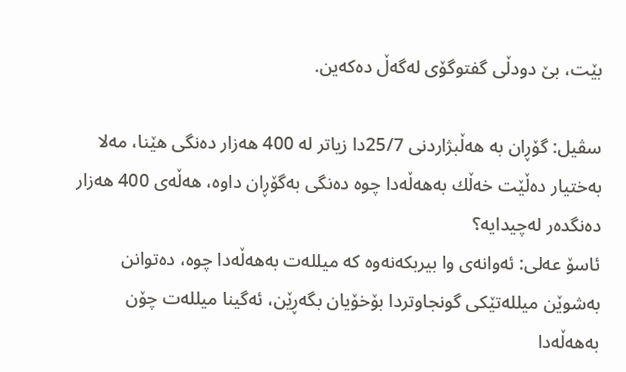بێت، بێ دودڵی گفتوگۆی‌ له‌گه‌ڵ ده‌كه‌ین.

سڤیل: گۆڕان به‌ هه‌ڵبژاردنی‌ 25/7دا زیاتر له‌ 400 هه‌زار ده‌نگی‌ هێنا، مه‌لا به‌ختیار ده‌ڵێت خه‌ڵك به‌هه‌ڵه‌دا چوه‌ ده‌نگی‌ به‌گۆڕان داوه‌، هه‌ڵه‌ی‌ 400 هه‌زار ده‌نگده‌ر له‌چیدایه‌؟
ئاسۆ عه‌لی: ئه‌وانه‌ی‌ وا بیربكه‌نه‌وه‌ كه‌ میلله‌ت به‌هه‌ڵه‌دا چوه‌، ده‌توانن به‌شوێن میلله‌تێكی‌ گونجاوتردا بۆخۆیان بگه‌ڕێن، ئه‌گینا میلله‌ت چۆن به‌هه‌ڵه‌دا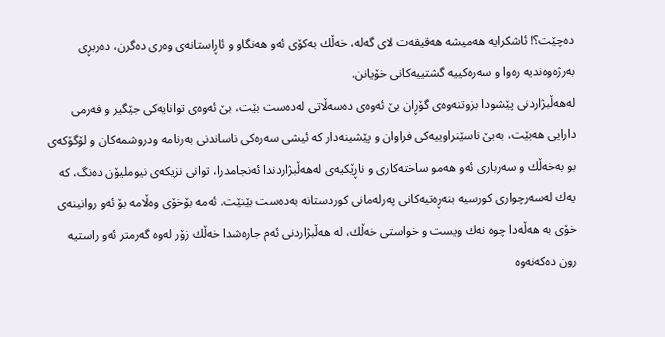ده‌چێت؟! ئاشكرایه‌ هه‌میشه‌ هه‌قیقه‌ت لای‌ گه‌له‌، خه‌ڵك به‌كۆی‌ ئه‌و هه‌نگاو و ئاڕاستانه‌ی‌ وه‌ری‌ ده‌گرن، ده‌ربڕی‌ به‌رژه‌وه‌ندیه‌ ره‌وا و سه‌ره‌كییه‌ گشتییه‌كانی‌ خۆیانن.
له‌هه‌ڵبژاردنی‌ پێشودا بزوتنه‌وه‌ی گۆڕان بێ‌ ئه‌وه‌ی‌ ده‌سه‌ڵاتی له‌ده‌ست بێت، بێ ئه‌وه‌ی‌ توانایه‌كی‌ جێگیر و فه‌رمی دارایی‌ هه‌بێت، به‌بێ‌ ناسێنراوییه‌كی فراوان و پێشینه‌دار كه‌ ئیشی‌ سه‌ره‌كی ناساندنی به‌رنامه‌ ودروشمه‌كان و لۆگۆكه‌ی‌ بو به‌خه‌ڵك و سه‌رباری‌ ئه‌و هه‌مو ساخته‌كاری‌ و ناڕێكیه‌ی‌ له‌هه‌ڵبژاردندا ئه‌نجامدرا، توانی نزیكه‌ی‌ نیوملیۆن ده‌نگ، كه‌ یه‌ك له‌سه‌رچواری‌ كورسیه‌ بنه‌ڕه‌تیه‌كانی‌ په‌رله‌مانی‌ كوردستانه‌ به‌ده‌ست بێنێت. ئه‌مه‌ بۆخۆی‌ وه‌ڵامه‌ بۆ ئه‌و روانینه‌ی‌ خۆی‌ به‌ هه‌ڵه‌دا چوه‌ نه‌ك ویست و خواستی خه‌ڵك، له‌ هه‌ڵبژاردنی ئه‌م جاره‌شدا خه‌ڵك زۆر له‌وه‌ گه‌رمتر ئه‌و راستیه‌ رون ده‌كه‌نه‌وه‌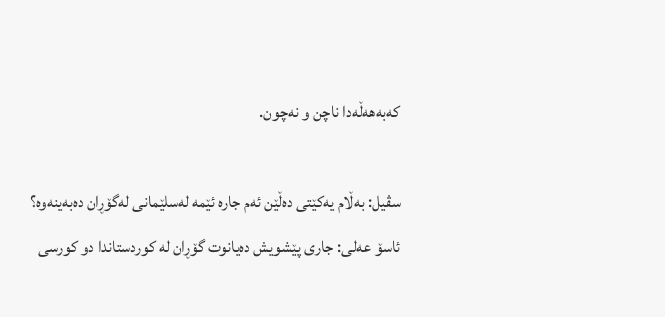كه‌به‌هه‌ڵه‌دا ناچن و نه‌چون.

سڤیل: به‌ڵام یه‌كێتی‌ ده‌ڵێن ئه‌م جاره‌ ئێمه‌ له‌سلێمانی‌ له‌گۆڕان ده‌به‌ینه‌وه‌؟
ئاسۆ عه‌لی: جاری‌ پێشویش ده‌یانوت گۆڕان له‌ كوردستاندا دو كورسی‌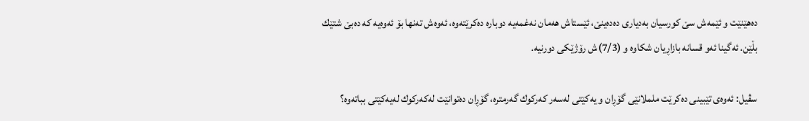ده‌هێنێت و ئێمه‌ش سێ‌ كورسیان به‌دیاری‌ ده‌ده‌ینێ‌، ئێستاش هه‌مان نه‌غمه‌یه‌ دوباره‌ ده‌كرێته‌وه‌، ئه‌وه‌ش ته‌نها بۆ ئه‌وه‌یه‌ كه‌ ده‌بێ شتێك بڵێن. ئه‌گینا ئه‌و قسانه‌ بازاڕیان شكاوه‌ و (7/3)ش رۆژێكی دورنیه‌.

سڤیل: ئه‌وه‌ی‌ تێبینی‌ ده‌كرێت ململانێی‌ گۆڕان و یه‌كێتی‌ له‌سه‌ر كه‌ركوك گه‌رمتره‌، گۆڕان ده‌توانێت له‌كه‌ركوك له‌یه‌كێتی‌ بباته‌وه‌؟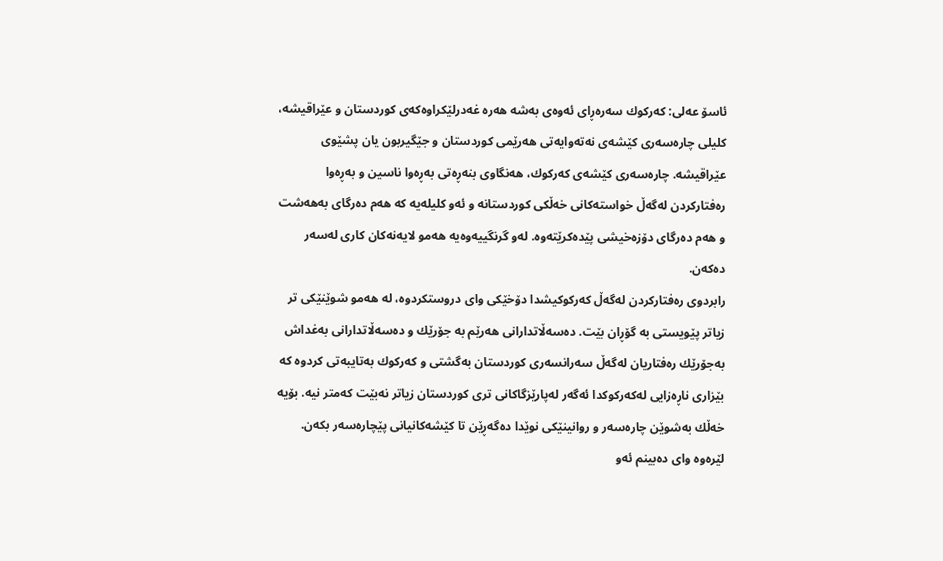ئاسۆ عه‌لی: كه‌ركوك سه‌ره‌ڕای‌ ئه‌وه‌ی‌ به‌شه‌ هه‌ره‌ غه‌درلێكراوه‌كه‌ی‌ كوردستان و عێراقیشه‌، كلیلی‌ چاره‌سه‌ری‌ كێشه‌ی‌ نه‌ته‌وایه‌تی‌ هه‌رێمی‌ كوردستان و جێگیربون یان پشێوی‌ عێراقیشه‌. چاره‌سه‌ری‌ كێشه‌ی‌ كه‌ركوك، هه‌نگاوی‌ بنه‌ڕه‌تی به‌ڕه‌وا ناسین و به‌ڕه‌وا ره‌فتاركردن له‌گه‌ڵ خواسته‌كانی‌ خه‌ڵكی‌ كوردستانه‌ و ئه‌و كلیله‌یه‌ كه‌ هه‌م ده‌رگای‌ به‌هه‌شت و هه‌م ده‌رگای‌ دۆزه‌خیشی پێده‌كرێته‌وه‌. له‌و گرنگییه‌وه‌یه‌ هه‌مو لایه‌نه‌كان كاری‌ له‌سه‌ر ده‌كه‌ن.
رابردوی‌ ره‌فتاركردن له‌گه‌ڵ كه‌ركوكیشدا دۆخێكی‌ وای‌ دروستكردوه‌، له‌ هه‌مو شوێنێكی تر زیاتر پێویستی به‌ گۆڕان بێت. ده‌سه‌ڵاتدارانی هه‌رێم به‌ جۆرێك و ده‌سه‌ڵاتدارانی به‌غداش به‌جۆرێك ره‌فتاریان له‌گه‌ڵ سه‌رانسه‌ری‌ كوردستان به‌گشتی و كه‌ركوك به‌تایبه‌تی‌ كردوه‌ كه‌ بێزاری‌ ناڕه‌زایی‌ له‌كه‌ركوكدا ئه‌گه‌ر له‌پارێزگاكانی‌ تری‌ كوردستان زیاتر نه‌بێت كه‌متر نیه‌. بۆیه‌ خه‌ڵك به‌شوێن چاره‌سه‌ر و روانینێكی‌ نوێدا ده‌گه‌ڕێن تا كێشه‌كانیانی پێچاره‌سه‌ر بكه‌ن. لێره‌وه‌ وای‌ ده‌بینم ئه‌و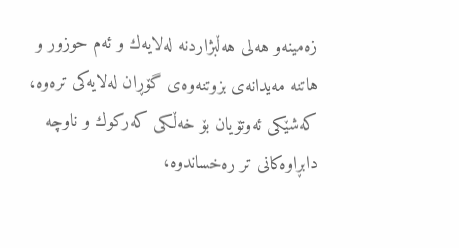زه‌مینه‌و هه‌لی هه‌ڵبژاردنه‌ له‌لایه‌ك و ئه‌م حوزور و هاتنه‌ مه‌یدانه‌ی بزوتنه‌وه‌ی‌ گۆڕان له‌لایه‌كی تره‌وه‌، كه‌شێكی ئه‌وتۆیان بۆ خه‌ڵكی كه‌ركوك و ناوچه‌ دابڕاوه‌كانی تر ره‌خساندوه‌،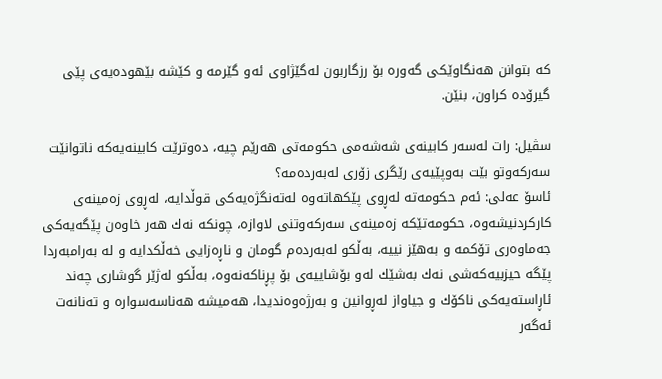كه‌ بتوانن هه‌نگاوێكی‌ گه‌وره‌ بۆ رزگاربون له‌گێژاوی ئه‌و گێرمه‌ و كێشه‌ بێهوده‌یه‌ی‌ پێی‌ گیرۆده‌ كراون، بنێن.

سڤیل: رات له‌سه‌ر كابینه‌ی‌ شه‌شه‌می‌ حكومه‌تی‌ هه‌رێم چیه‌، ده‌وترێت كابینه‌یه‌كه‌ ناتوانێت سه‌ركه‌وتو بێت به‌وپێیه‌ی‌ رێگری‌ زۆری‌ له‌به‌رده‌مه‌؟
ئاسۆ عه‌لی: ئه‌م حكومه‌ته‌ له‌ڕوی‌ پێكهاته‌وه‌ له‌ته‌نگژه‌یه‌كی‌ قوڵدایه‌، له‌ڕوی‌ زه‌مینه‌ی‌ كاركردنیشه‌وه‌، حكومه‌تێكه‌ زه‌مینه‌ی‌ سه‌ركه‌وتنی لاوازه‌، چونكه‌ نه‌ك هه‌ر خاوه‌ن پێگه‌یه‌كی‌ جه‌ماوه‌ری تۆكمه‌ و به‌هێز نییه‌، به‌ڵكو له‌به‌رده‌م گومان و ناڕه‌زایی خه‌ڵكدایه‌ و له‌ به‌رامبه‌ردا پێگه‌ حیزبیه‌كه‌شی‌ نه‌ك به‌شێك له‌و بۆشاییه‌ی‌ بۆ پڕناكه‌نه‌وه‌، به‌ڵكو له‌ژێر گوشاری‌ چه‌ند ئاڕاسته‌یه‌كی ناكۆك و جیاواز له‌ڕوانین و به‌رژه‌وه‌ندیدا، هه‌میشه‌ هه‌ناسه‌سواره‌ و ته‌نانه‌ت ئه‌گه‌ر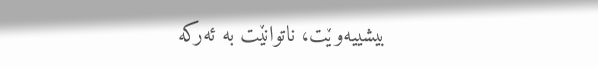بیشییه‌وێت، ناتوانێت به‌ ئه‌ركه‌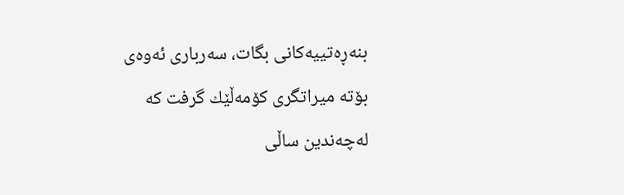بنه‌ڕه‌تییه‌كانی بگات، سه‌رباری‌ ئه‌وه‌ی‌ بۆته‌ میراتگری كۆمه‌ڵێك گرفت كه‌ له‌چه‌ندین ساڵی‌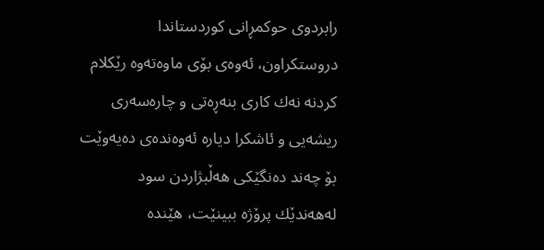رابردوی‌ حوكمڕانی‌ كوردستاندا دروستكراون، ئه‌وه‌ی‌ بۆی‌ ماوه‌ته‌وه‌ رێكلام كردنه‌ نه‌ك كاری‌ بنه‌ڕه‌تی‌ و چاره‌سه‌ری‌ ریشه‌یی‌ و ئاشكرا دیاره‌ ئه‌وه‌نده‌ی‌ ده‌یه‌وێت بۆ چه‌ند ده‌نگێكی هه‌ڵبژاردن سود له‌هه‌ندێك پرۆژه‌ ببینێت، هێنده‌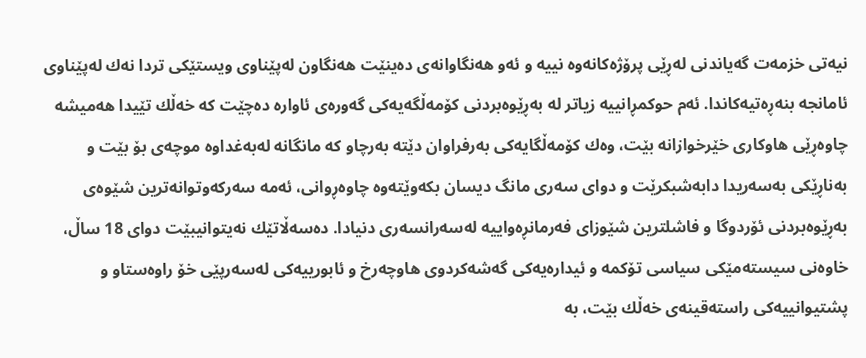نیه‌تی‌ خزمه‌ت گه‌یاندنی له‌ڕێی پرۆژه‌كانه‌وه‌ نییه‌ و ئه‌و هه‌نگاوانه‌ی‌ ده‌ینێت هه‌نگاون له‌پێناوی‌ ویستێكی‌ تردا نه‌ك له‌پێناوی‌ ئامانجه‌ بنه‌ڕه‌تیه‌كاندا. ئه‌م حوكمڕانییه‌ زیاتر له‌ به‌ڕێوه‌بردنی كۆمه‌ڵگه‌یه‌كی‌ گه‌وره‌ی‌ ئاواره‌ ده‌چێت كه‌ خه‌ڵك تێیدا هه‌میشه‌ چاوه‌ڕێی‌ هاوكاری‌ خێرخوازانه‌ بێت، وه‌ك كۆمه‌ڵگایه‌كی‌ به‌رفراوان دێته‌ به‌رچاو كه‌ مانگانه‌ له‌به‌غداوه‌ موچه‌ی‌ بۆ بێت و به‌ناڕێكی به‌سه‌ریدا دابه‌شبكرێت و دوای‌ سه‌ری‌ مانگ دیسان بكه‌وێته‌وه‌ چاوه‌ڕوانی‌، ئه‌مه‌ سه‌ركه‌وتوانه‌ترین شێوه‌ی‌ به‌ڕێوه‌بردنی ئۆردوگا و فاشلترین شێوزای‌ فه‌رمانڕه‌واییه‌ له‌سه‌رانسه‌ری‌ دنیادا. ده‌سه‌ڵاتێك نه‌یتوانیبێت دوای‌ 18 ساڵ، خاوه‌نی‌ سیسته‌مێكی‌ سیاسی‌ تۆكمه‌ و ئیداره‌یه‌كی گه‌شه‌كردوی‌ هاوچه‌رخ و ئابورییه‌كی له‌سه‌رپێی‌ خۆ راوه‌ستاو و پشتیوانییه‌كی راسته‌قینه‌ی‌ خه‌ڵك بێت، به‌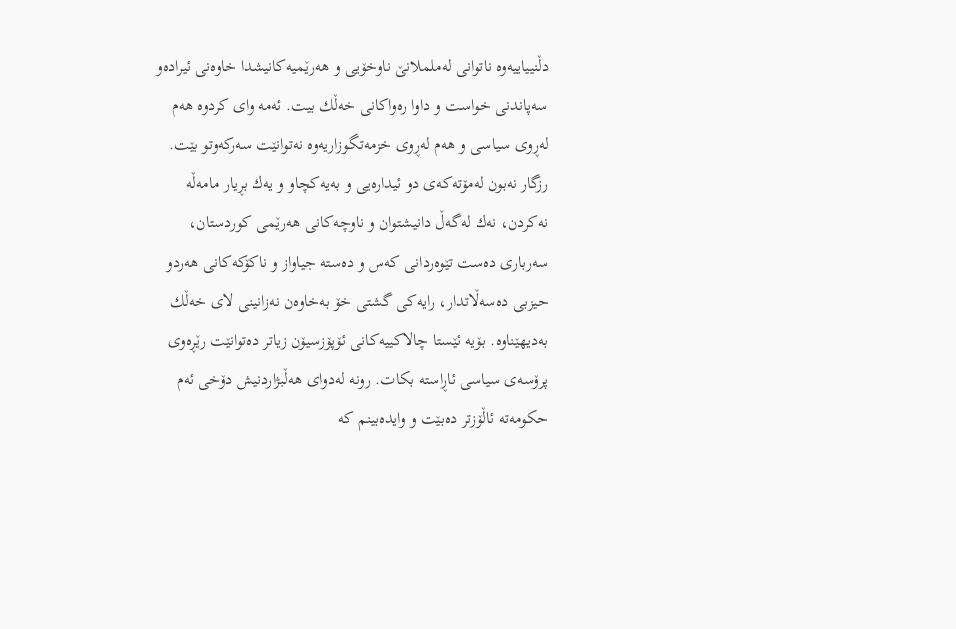دڵنییاییه‌وه‌ ناتوانی‌ له‌ململانێ‌ ناوخۆیی و هه‌رێمیه‌كانیشدا خاوه‌نی‌ ئیراده‌و سه‌پاندنی‌ خواست و داوا ره‌واكانی خه‌ڵك بیت. ئه‌مه‌ وای‌ كردوه‌ هه‌م له‌ڕوی‌ سیاسی و هه‌م له‌ڕوی‌ خزمه‌تگوزاریه‌وه‌ نه‌توانێت سه‌ركه‌وتو بێت. رزگار نه‌بون له‌مۆته‌كه‌ی‌ دو ئیداره‌یی‌ و به‌یه‌كچاو و یه‌ك بڕیار مامه‌ڵه‌ نه‌كردن، نه‌ك له‌گه‌ڵ دانیشتوان و ناوچه‌كانی هه‌رێمی كوردستان، سه‌رباری‌ ده‌ست تێوه‌ردانی كه‌س و ده‌سته‌ جیاواز و ناكۆكه‌كانی هه‌ردو حیزبی ده‌سه‌ڵاتدار، رایه‌كی گشتی خۆ به‌خاوه‌ن نه‌زانینی لای‌ خه‌ڵك به‌دیهێناوه‌. بۆیه‌ ئێستا چالاكییه‌كانی ئۆپۆزسیۆن زیاتر ده‌توانێت رێڕه‌وی‌ پرۆسه‌ی‌ سیاسی ئاڕاسته‌ بكات. رونه‌ له‌دوای‌ هه‌ڵبژاردنیش دۆخی‌ ئه‌م حكومه‌ته‌ ئاڵۆزتر ده‌بێت و وایده‌بینم كه‌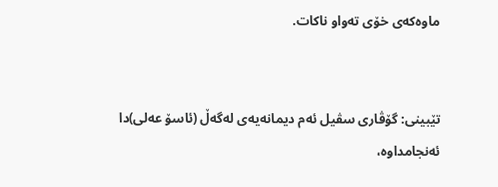ماوه‌كه‌ی‌ خۆی‌ ته‌واو ناكات.


تێبینی‌: گۆڤاری‌ سڤیل ئه‌م دیمانه‌یه‌ی‌ له‌گه‌ڵ (ئاسۆ عه‌لی)دا ئه‌نجامداوه‌،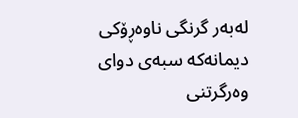له‌به‌ر گرنگی‌ ناوه‌ڕۆكی‌ دیمانه‌كه‌ سبه‌ی‌ دوای‌ وه‌رگرتنی‌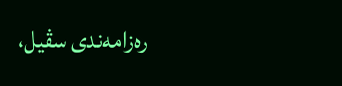ره‌زامه‌ندی‌ سڤیل،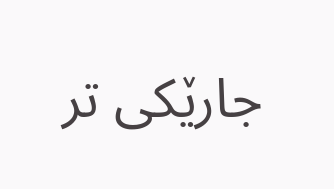جارێكی‌ تر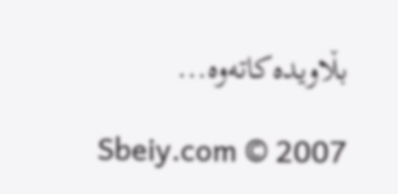بڵاویده‌كاته‌وه‌...

Sbeiy.com © 2007